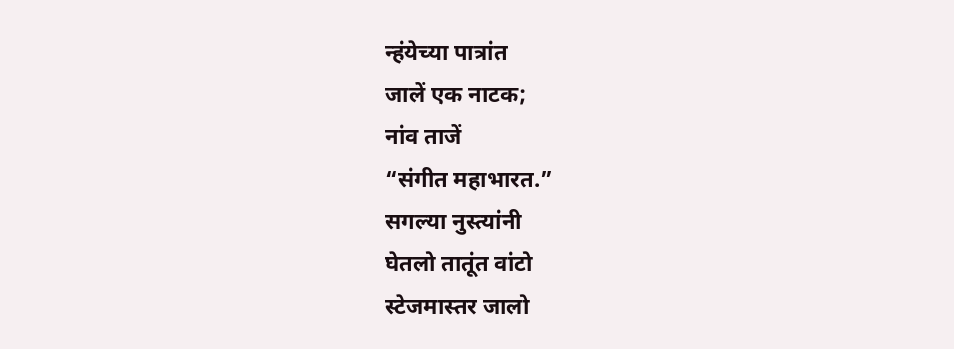न्हंयेच्या पात्रांत
जालें एक नाटक;
नांव ताजें
“संगीत महाभारत.”
सगल्या नुस्त्यांनी
घेतलो तातूंत वांटो
स्टेजमास्तर जालो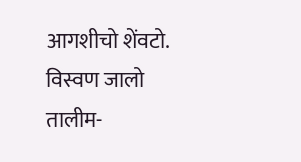आगशीचो शेंवटो.
विस्वण जालो
तालीम-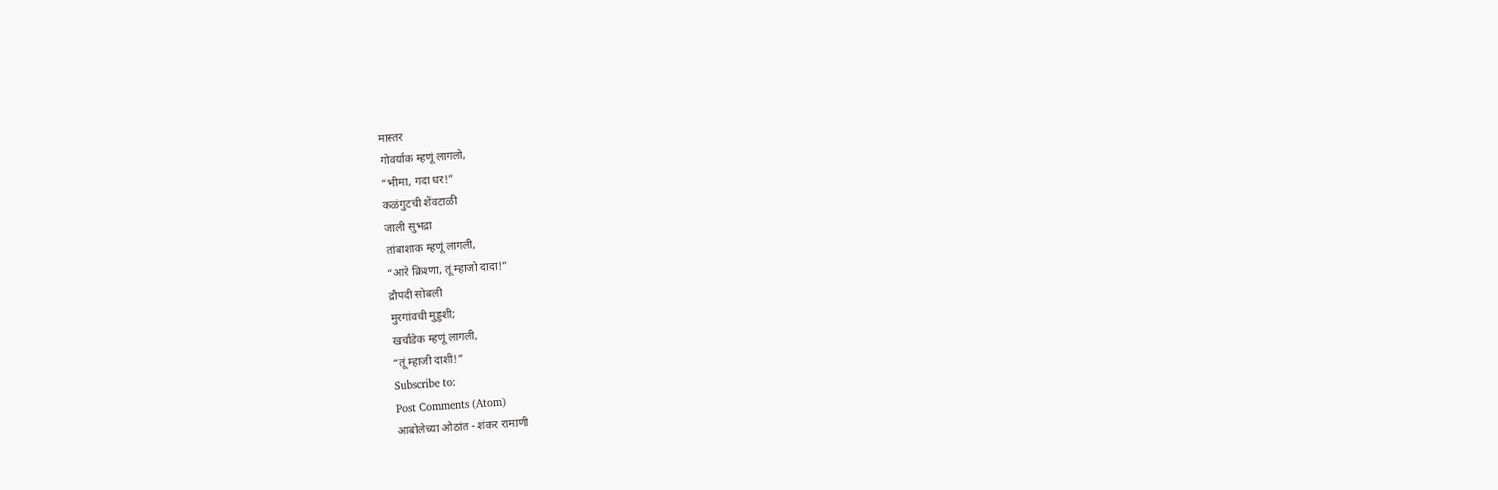मास्तर
गोवर्याक म्हणूं लागलो,
“भीमा, गदा धर!”
कळंगुटची शेंवटाळी
जाली सुभद्रा
तांबाशाक म्हणूं लागली,
“आरे क्रिश्णा, तूं म्हाजो दादा!”
द्रौपदी सोबली
मुरगांवची मुड्डशी;
खर्चांडेक म्हणूं लागली,
“तूं म्हाजी दाशी!”
Subscribe to:
Post Comments (Atom)
आबोलेच्या ओठांत - शंकर रामाणी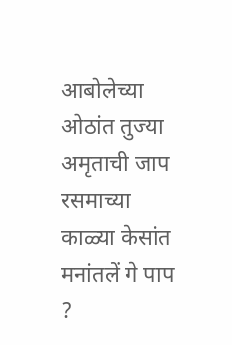आबोलेच्या ओठांत तुज्या अमृताची जाप रसमाच्या काळ्या केसांत मनांतलें गे पाप ?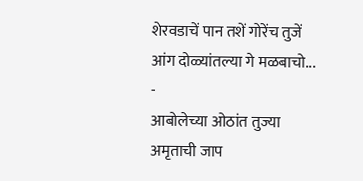शेरवडाचें पान तशें गोरेंच तुजें आंग दोळ्यांतल्या गे मळबाचो...
-
आबोलेच्या ओठांत तुज्या अमृताची जाप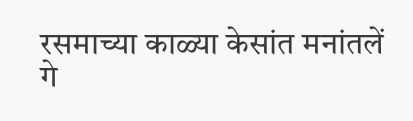रसमाच्या काळ्या केसांत मनांतलें गे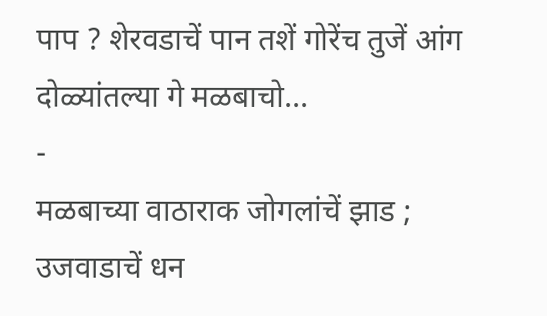पाप ? शेरवडाचें पान तशें गोरेंच तुजें आंग दोळ्यांतल्या गे मळबाचो...
-
मळबाच्या वाठाराक जोगलांचें झाड ; उजवाडाचें धन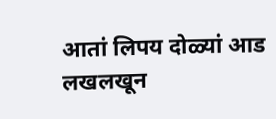आतां लिपय दोळ्यां आड लखलखून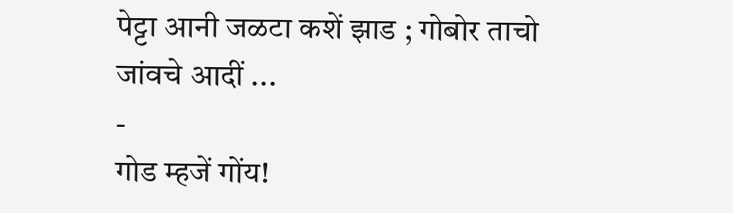पेट्टा आनी जळटा कशें झाड ; गोबोर ताचो जांवचे आदीं ...
-
गोड म्हजें गोंय!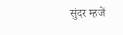सुंदर म्हजें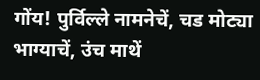गोंय! पुर्विल्ले नामनेचें, चड मोट्या भाग्याचें, उंच माथें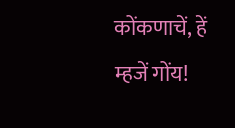कोंकणाचें, हें म्हजें गोंय!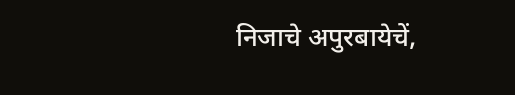निजाचे अपुरबायेचें,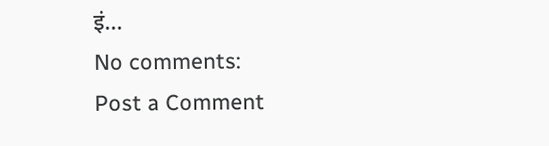इं...
No comments:
Post a Comment